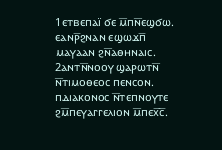1ⲉⲧⲃⲉⲡⲁⲓ̈ ϭⲉ ⲙ̅ⲡⲛ̅ⲉϣϭⲱ. ⲉⲁⲛⲣ̅ϩⲛⲁⲛ ⲉϣⲱϫⲡ̅ ⲙⲁⲩⲁⲁⲛ ϩⲛ̅ⲁⲑⲏⲛⲁⲓⲥ. 2ⲁⲛⲧⲛ̅ⲛⲟⲟⲩ ϣⲁⲣⲱⲧⲛ̅ ⲛ̅ⲧⲓⲙⲟⲑⲉⲟⲥ ⲡⲉⲛⲥⲟⲛ. ⲡⲇⲓⲁⲕⲟⲛⲟⲥ ⲛ̅ⲧⲉⲡⲛⲟⲩⲧⲉ ϩⲙ̅ⲡⲉⲩⲁⲅⲅⲉⲗⲓⲟⲛ ⲙ̅ⲡⲉⲭ̅ⲥ̅.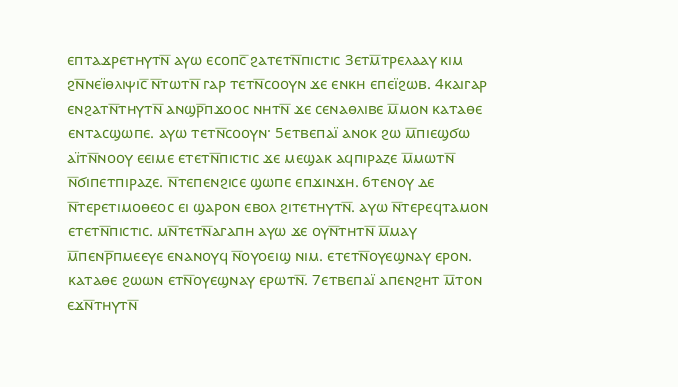ⲉⲡⲧⲁϫⲣⲉⲧⲏⲩⲧⲛ̅ ⲁⲩⲱ ⲉⲥⲟⲡⲥ̅ ϩⲁⲧⲉⲧⲛ̅ⲡⲓⲥⲧⲓⲥ 3ⲉⲧⲙ̅ⲧⲣⲉⲗⲁⲁⲩ ⲕⲓⲙ ϩⲛ̅ⲛⲉⲓ̈ⲑⲗⲓⲯⲓⲥ̅ ⲛ̅ⲧⲱⲧⲛ̅ ⲅⲁⲣ ⲧⲉⲧⲛ̅ⲥⲟⲟⲩⲛ ϫⲉ ⲉⲛⲕⲏ ⲉⲡⲉⲓ̈ϩⲱⲃ. 4ⲕⲁⲓⲅⲁⲣ ⲉⲛϩⲁⲧⲛ̅ⲧⲏⲩⲧⲛ̅ ⲁⲛϣⲣ̅ⲡϫⲟⲟⲥ ⲛⲏⲧⲛ̅ ϫⲉ ⲥⲉⲛⲁⲑⲗⲓⲃⲉ ⲙ̅ⲙⲟⲛ ⲕⲁⲧⲁⲑⲉ ⲉⲛⲧⲁⲥϣⲱⲡⲉ. ⲁⲩⲱ ⲧⲉⲧⲛ̅ⲥⲟⲟⲩⲛ· 5ⲉⲧⲃⲉⲡⲁⲓ̈ ⲁⲛⲟⲕ ϩⲱ ⲙ̅ⲡⲓⲉϣϭⲱ ⲁⲓ̈ⲧⲛ̅ⲛⲟⲟⲩ ⲉⲉⲓⲙⲉ ⲉⲧⲉⲧⲛ̅ⲡⲓⲥⲧⲓⲥ ϫⲉ ⲙⲉϣⲁⲕ ⲁϥⲡⲓⲣⲁⲍⲉ ⲙ̅ⲙⲱⲧⲛ̅ ⲛ̅ϭⲓⲡⲉⲧⲡⲓⲣⲁⲍⲉ. ⲛ̅ⲧⲉⲡⲉⲛϩⲓⲥⲉ ϣⲱⲡⲉ ⲉⲡϫⲓⲛϫⲏ. 6ⲧⲉⲛⲟⲩ ⲇⲉ ⲛ̅ⲧⲉⲣⲉⲧⲓⲙⲟⲑⲉⲟⲥ ⲉⲓ ϣⲁⲣⲟⲛ ⲉⲃⲟⲗ ϩⲓⲧⲉⲧⲏⲩⲧⲛ̅. ⲁⲩⲱ ⲛ̅ⲧⲉⲣⲉϥⲧⲁⲙⲟⲛ ⲉⲧⲉⲧⲛ̅ⲡⲓⲥⲧⲓⲥ. ⲙⲛ̅ⲧⲉⲧⲛ̅ⲁⲅⲁⲡⲏ ⲁⲩⲱ ϫⲉ ⲟⲩⲛ̅ⲧⲏⲧⲛ̅ ⲙ̅ⲙⲁⲩ ⲙ̅ⲡⲉⲛⲣ̅ⲡⲙⲉⲉⲩⲉ ⲉⲛⲁⲛⲟⲩϥ ⲛ̅ⲟⲩⲟⲉⲓϣ ⲛⲓⲙ. ⲉⲧⲉⲧⲛ̅ⲟⲩⲉϣⲛⲁⲩ ⲉⲣⲟⲛ. ⲕⲁⲧⲁⲑⲉ ϩⲱⲱⲛ ⲉⲧⲛ̅ⲟⲩⲉϣⲛⲁⲩ ⲉⲣⲱⲧⲛ̅. 7ⲉⲧⲃⲉⲡⲁⲓ̈ ⲁⲡⲉⲛϩⲏⲧ ⲙ̅ⲧⲟⲛ ⲉϫⲛ̅ⲧⲏⲩⲧⲛ̅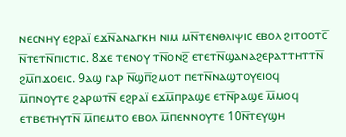ⲛⲉⲥⲛⲏⲩ ⲉϩⲣⲁⲓ̈ ⲉϫⲛ̅ⲁⲛⲁⲅⲕⲏ ⲛⲓⲙ ⲙⲛ̅ⲧⲉⲛⲑⲗⲓⲯⲓⲥ ⲉⲃⲟⲗ ϩⲓⲧⲟⲟⲧⲥ̅ ⲛ̅ⲧⲉⲧⲛ̅ⲡⲓⲥⲧⲓⲥ. 8ϫⲉ ⲧⲉⲛⲟⲩ ⲧⲛ̅ⲟⲛϩ̅ ⲉⲧⲉⲧⲛ̅ϣⲁⲛⲁϩⲉⲣⲁⲧⲧⲏⲧⲧⲛ̅ ϩⲙ̅ⲡϫⲟⲉⲓⲥ. 9ⲁϣ ⲅⲁⲣ ⲛ̅ϣⲡ̅ϩⲙⲟⲧ ⲡⲉⲧⲛ̅ⲛⲁϣⲧⲟⲩⲉⲓⲟϥ ⲙ̅ⲡⲛⲟⲩⲧⲉ ϩⲁⲣⲱⲧⲛ̅ ⲉϩⲣⲁⲓ̈ ⲉϫⲙ̅ⲡⲣⲁϣⲉ ⲉⲧⲛ̅ⲣⲁϣⲉ ⲙ̅ⲙⲟϥ ⲉⲧⲃⲉⲧⲏⲩⲧⲛ̅ ⲙ̅ⲡⲉⲙⲧⲟ ⲉⲃⲟⲗ ⲙ̅ⲡⲉⲛⲛⲟⲩⲧⲉ 10ⲛ̅ⲧⲉⲩϣⲏ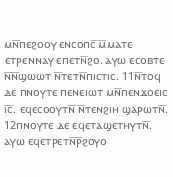ⲙⲛ̅ⲡⲉϩⲟⲟⲩ ⲉⲛⲥⲟⲡⲥ̅ ⲙ̅ⲙⲁⲧⲉ ⲉⲧⲣⲉⲛⲛⲁⲩ ⲉⲡⲉⲧⲛ̅ϩⲟ. ⲁⲩⲱ ⲉⲥⲟⲃⲧⲉ ⲛ̅ⲛ̅ϣⲱⲱⲧ ⲛ̅ⲧⲉⲧⲛ̅ⲡⲓⲥⲧⲓⲥ. 11ⲛ̅ⲧⲟϥ ⲇⲉ ⲡⲛⲟⲩⲧⲉ ⲡⲉⲛⲉⲓⲱⲧ ⲙⲛ̅ⲡⲉⲛϫⲟⲉⲓⲥ ⲓ̅ⲥ̅. ⲉϥⲉⲥⲟⲟⲩⲧⲛ̅ ⲛ̅ⲧⲉⲛϩⲓⲏ ϣⲁⲣⲱⲧⲛ̅. 12ⲡⲛⲟⲩⲧⲉ ⲇⲉ ⲉϥⲉⲧⲁϣⲉⲧⲏⲩⲧⲛ̅. ⲁⲩⲱ ⲉϥⲉⲧⲣⲉⲧⲛ̅ⲣ̅ϩⲟⲩⲟ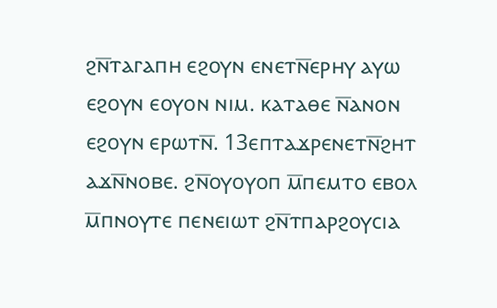ϩⲛ̅ⲧⲁⲅⲁⲡⲏ ⲉϩⲟⲩⲛ ⲉⲛⲉⲧⲛ̅ⲉⲣⲏⲩ ⲁⲩⲱ ⲉϩⲟⲩⲛ ⲉⲟⲩⲟⲛ ⲛⲓⲙ. ⲕⲁⲧⲁⲑⲉ ⲛ̅ⲁⲛⲟⲛ ⲉϩⲟⲩⲛ ⲉⲣⲱⲧⲛ̅. 13ⲉⲡⲧⲁϫⲣⲉⲛⲉⲧⲛ̅ϩⲏⲧ ⲁϫⲛ̅ⲛⲟⲃⲉ. ϩⲛ̅ⲟⲩⲟⲩⲟⲡ ⲙ̅ⲡⲉⲙⲧⲟ ⲉⲃⲟⲗ ⲙ̅ⲡⲛⲟⲩⲧⲉ ⲡⲉⲛⲉⲓⲱⲧ ϩⲛ̅ⲧⲡⲁⲣϩⲟⲩⲥⲓⲁ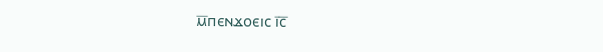ⲙ̅ⲡⲉⲛϫⲟⲉⲓⲥ ⲓ̅ⲥ̅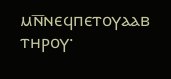ⲙⲛ̅ⲛⲉϥⲡⲉⲧⲟⲩⲁⲁⲃ ⲧⲏⲣⲟⲩ·